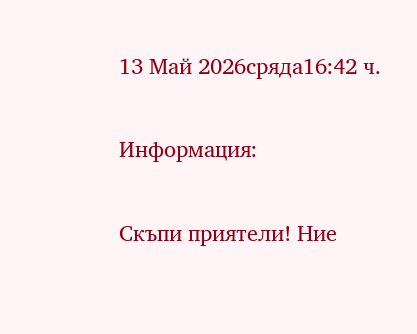13 Май 2026сряда16:42 ч.

Информация:

Скъпи приятели! Ние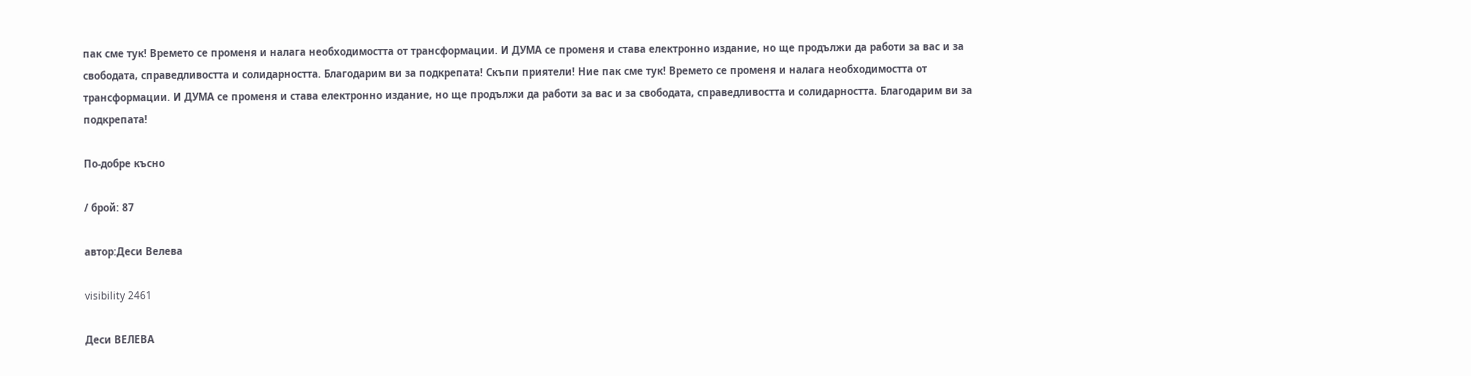пак сме тук! Времето се променя и налага необходимостта от трансформации. И ДУМА се променя и става електронно издание, но ще продължи да работи за вас и за свободата, справедливостта и солидарността. Благодарим ви за подкрепата! Скъпи приятели! Ние пак сме тук! Времето се променя и налага необходимостта от трансформации. И ДУМА се променя и става електронно издание, но ще продължи да работи за вас и за свободата, справедливостта и солидарността. Благодарим ви за подкрепата!

По-добре късно

/ брой: 87

автор:Деси Велева

visibility 2461

Деси ВЕЛЕВА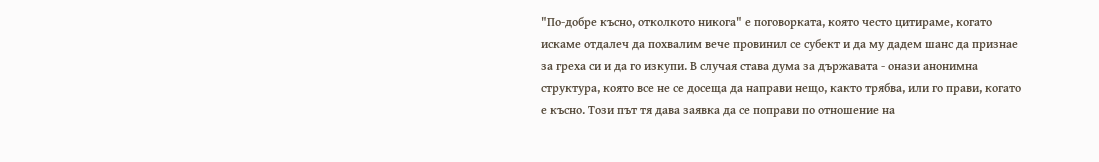"По-добре късно, отколкото никога" е поговорката, която често цитираме, когато искаме отдалеч да похвалим вече провинил се субект и да му дадем шанс да признае за греха си и да го изкупи. В случая става дума за държавата - онази анонимна структура, която все не се досеща да направи нещо, както трябва, или го прави, когато е късно. Този път тя дава заявка да се поправи по отношение на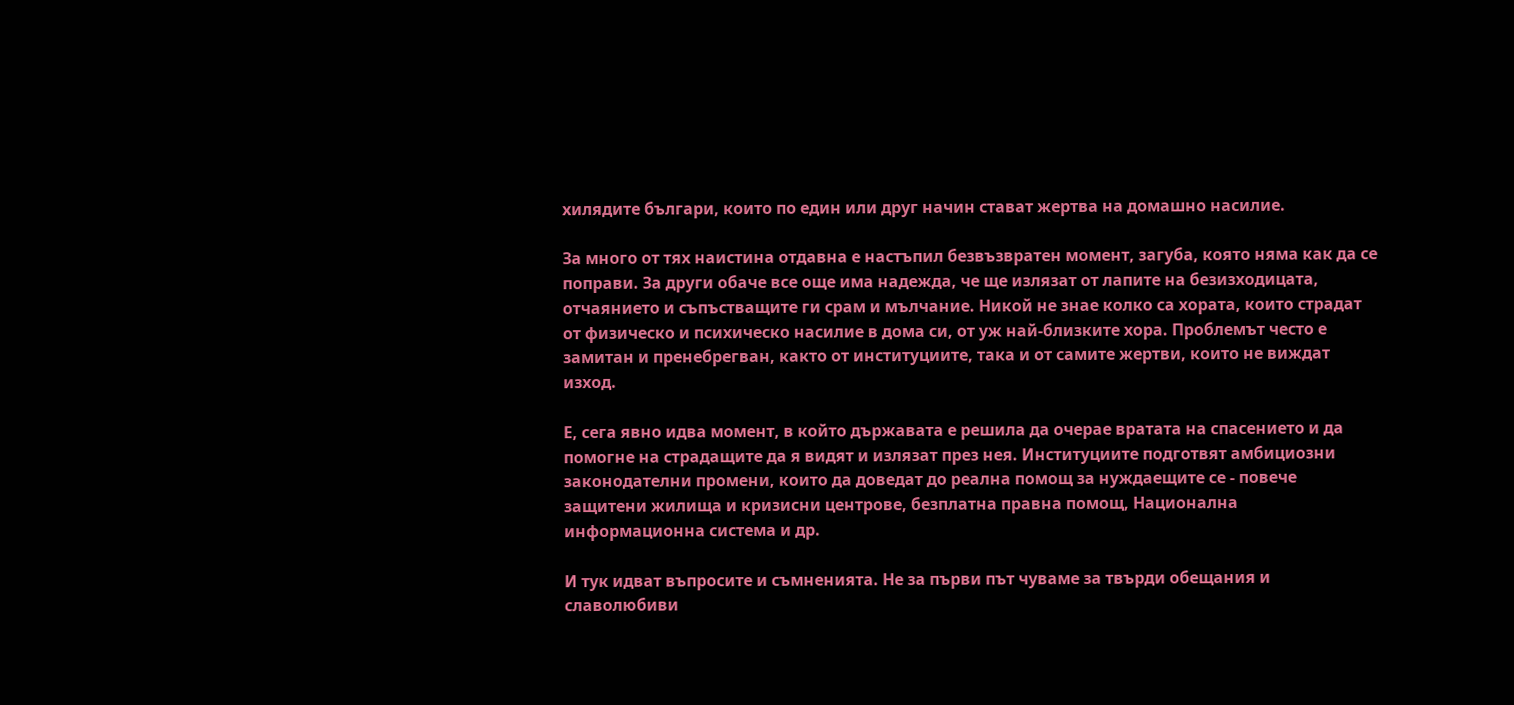хилядите българи, които по един или друг начин стават жертва на домашно насилие.

За много от тях наистина отдавна е настъпил безвъзвратен момент, загуба, която няма как да се поправи. За други обаче все още има надежда, че ще излязат от лапите на безизходицата, отчаянието и съпъстващите ги срам и мълчание. Никой не знае колко са хората, които страдат от физическо и психическо насилие в дома си, от уж най-близките хора. Проблемът често е замитан и пренебрегван, както от институциите, така и от самите жертви, които не виждат изход.

Е, сега явно идва момент, в който държавата е решила да очерае вратата на спасението и да помогне на страдащите да я видят и излязат през нея. Институциите подготвят амбициозни законодателни промени, които да доведат до реална помощ за нуждаещите се - повече защитени жилища и кризисни центрове, безплатна правна помощ, Национална информационна система и др.

И тук идват въпросите и съмненията. Не за първи път чуваме за твърди обещания и славолюбиви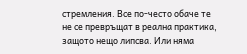стремления. Все по-често обаче те не се превръщат в реална практика, защото нещо липсва. Или няма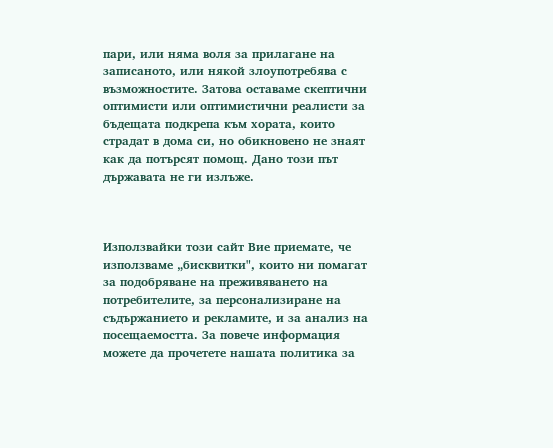пари, или няма воля за прилагане на записаното, или някой злоупотребява с възможностите. Затова оставаме скептични оптимисти или оптимистични реалисти за бъдещата подкрепа към хората, които страдат в дома си, но обикновено не знаят как да потърсят помощ. Дано този път държавата не ги излъже.



Използвайки този сайт Вие приемате, че използваме „бисквитки", които ни помагат за подобряване на преживяването на потребителите, за персонализиране на съдържанието и рекламите, и за анализ на посещаемостта. За повече информация можете да прочетете нашата политика за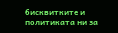бисквитките и политиката ни за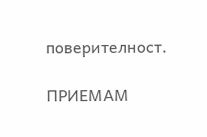поверителност.

ПРИЕМАМ